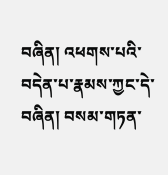བཞིན། འཕགས་པའི་བདེན་པ་རྣམས་ཀྱང་དེ་བཞིན། བསམ་གཏན་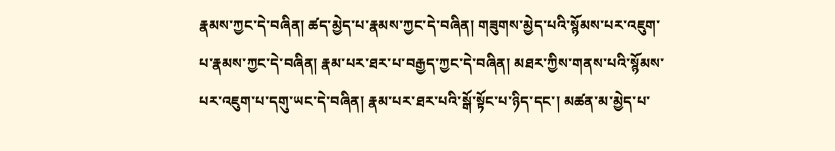རྣམས་ཀྱང་དེ་བཞིན། ཚད་མྱེད་པ་རྣམས་ཀྱང་དེ་བཞིན། གཟུགས་མྱེད་པའི་སྙོམས་པར་འཇུག་པ་རྣམས་ཀྱང་དེ་བཞིན། རྣམ་པར་ཐར་པ་བརྒྱད་ཀྱང་དེ་བཞིན། མཐར་ཀྱིས་གནས་པའི་སྙོམས་པར་འཇུག་པ་དགུ་ཡང་དེ་བཞིན། རྣམ་པར་ཐར་པའི་སྒོ་སྟོང་པ་ཉིད་དང་། མཚན་མ་མྱེད་པ་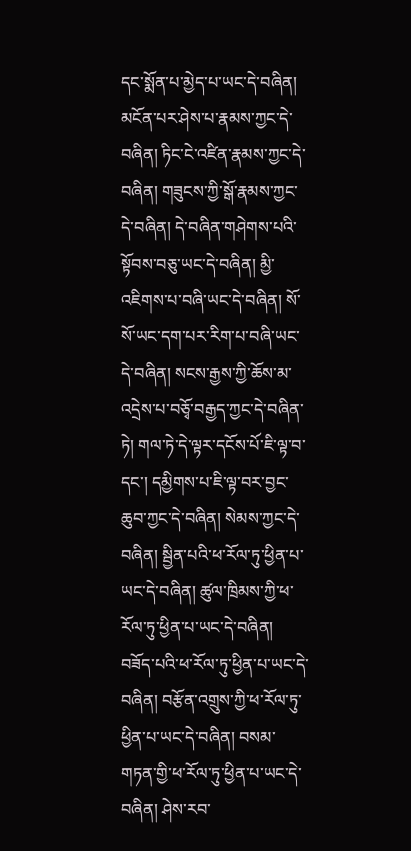དང་སྨོན་པ་མྱེད་པ་ཡང་དེ་བཞིན། མངོན་པར་ཤེས་པ་རྣམས་ཀྱང་དེ་བཞིན། ཏིང་ངེ་འཛིན་རྣམས་ཀྱང་དེ་བཞིན། གཟུངས་ཀྱི་སྒོ་རྣམས་ཀྱང་དེ་བཞིན། དེ་བཞིན་གཤེགས་པའི་སྟོབས་བཅུ་ཡང་དེ་བཞིན། མྱི་འཇིགས་པ་བཞི་ཡང་དེ་བཞིན། སོ་སོ་ཡང་དག་པར་རིག་པ་བཞི་ཡང་དེ་བཞིན། སངས་རྒྱས་ཀྱི་ཆོས་མ་འདྲེས་པ་བཅྭོ་བརྒྱད་ཀྱང་དེ་བཞིན་ཏེ། གལ་ཏེ་དེ་ལྟར་དངོས་པོ་ཇི་ལྟ་བ་དང་། དམྱིགས་པ་ཇི་ལྟ་བར་བྱང་ཆུབ་ཀྱང་དེ་བཞིན། སེམས་ཀྱང་དེ་བཞིན། སྦྱིན་པའི་ཕ་རོལ་ཏུ་ཕྱིན་པ་ཡང་དེ་བཞིན། ཚུལ་ཁྲིམས་ཀྱི་ཕ་རོལ་ཏུ་ཕྱིན་པ་ཡང་དེ་བཞིན། བཟོད་པའི་ཕ་རོལ་ཏུ་ཕྱིན་པ་ཡང་དེ་བཞིན། བརྩོན་འགྲུས་ཀྱི་ཕ་རོལ་ཏུ་ཕྱིན་པ་ཡང་དེ་བཞིན། བསམ་གཏན་གྱི་ཕ་རོལ་ཏུ་ཕྱིན་པ་ཡང་དེ་བཞིན། ཤེས་རབ་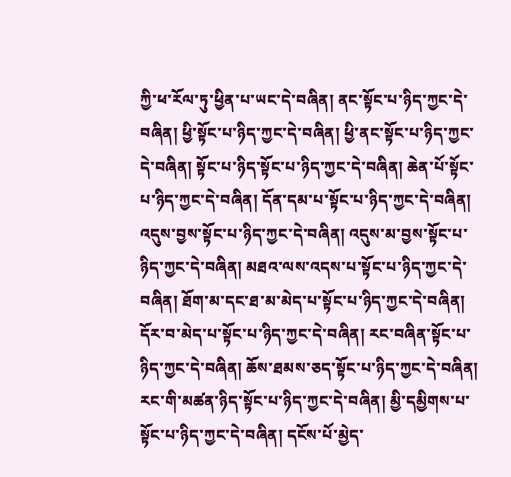ཀྱི་ཕ་རོལ་ཏུ་ཕྱིན་པ་ཡང་དེ་བཞིན། ནང་སྟོང་པ་ཉིད་ཀྱང་དེ་བཞིན། ཕྱི་སྟོང་པ་ཉིད་ཀྱང་དེ་བཞིན། ཕྱི་ནང་སྟོང་པ་ཉིད་ཀྱང་དེ་བཞིན། སྟོང་པ་ཉིད་སྟོང་པ་ཉིད་ཀྱང་དེ་བཞིན། ཆེན་པོ་སྟོང་པ་ཉིད་ཀྱང་དེ་བཞིན། དོན་དམ་པ་སྟོང་པ་ཉིད་ཀྱང་དེ་བཞིན། འདུས་བྱས་སྟོང་པ་ཉིད་ཀྱང་དེ་བཞིན། འདུས་མ་བྱས་སྟོང་པ་ཉིད་ཀྱང་དེ་བཞིན། མཐའ་ལས་འདས་པ་སྟོང་པ་ཉིད་ཀྱང་དེ་བཞིན། ཐོག་མ་དང་ཐ་མ་མེད་པ་སྟོང་པ་ཉིད་ཀྱང་དེ་བཞིན། དོར་བ་མེད་པ་སྟོང་པ་ཉིད་ཀྱང་དེ་བཞིན། རང་བཞིན་སྟོང་པ་ཉིད་ཀྱང་དེ་བཞིན། ཆོས་ཐམས་ཅད་སྟོང་པ་ཉིད་ཀྱང་དེ་བཞིན། རང་གི་མཚན་ཉིད་སྟོང་པ་ཉིད་ཀྱང་དེ་བཞིན། མྱི་དམྱིགས་པ་སྟོང་པ་ཉིད་ཀྱང་དེ་བཞིན། དངོས་པོ་མྱེད་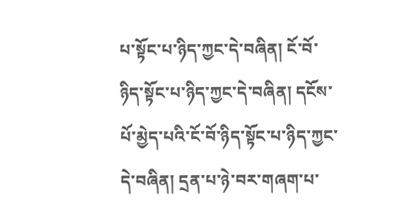པ་སྟོང་པ་ཉིད་ཀྱང་དེ་བཞིན། ངོ་བོ་ཉིད་སྟོང་པ་ཉིད་ཀྱང་དེ་བཞིན། དངོས་པོ་མྱེད་པའི་ངོ་བོ་ཉིད་སྟོང་པ་ཉིད་ཀྱང་དེ་བཞིན། དྲན་པ་ཉེ་བར་གཞག་པ་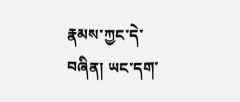རྣམས་ཀྱང་དེ་བཞིན། ཡང་དག་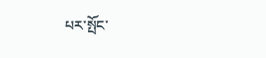པར་སྤོང་